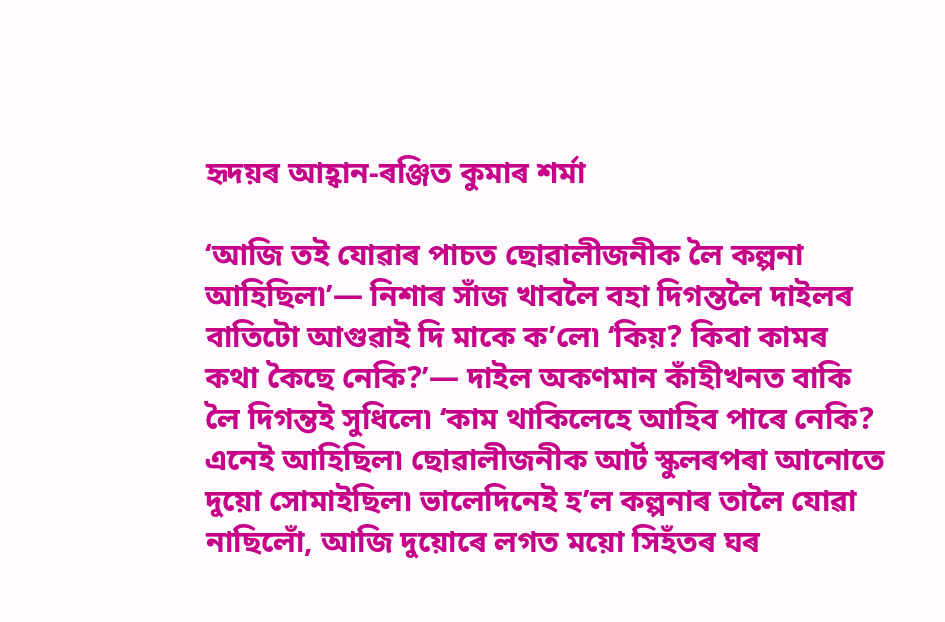হৃদয়ৰ আহ্বান-ৰঞ্জিত কুমাৰ শৰ্মা

‘আজি তই যোৱাৰ পাচত ছোৱালীজনীক লৈ কল্পনা আহিছিল৷’— নিশাৰ সাঁজ খাবলৈ বহা দিগন্তলৈ দাইলৰ বাতিটো আগুৱাই দি মাকে ক’লে৷ ‘কিয়? কিবা কামৰ কথা কৈছে নেকি?’— দাইল অকণমান কাঁহীখনত বাকি লৈ দিগন্তই সুধিলে৷ ‘কাম থাকিলেহে আহিব পাৰে নেকি? এনেই আহিছিল৷ ছোৱালীজনীক আৰ্ট স্কুলৰপৰা আনোতে দুয়ো সোমাইছিল৷ ভালেদিনেই হ’ল কল্পনাৰ তালৈ যোৱা নাছিলোঁ, আজি দুয়োৰে লগত ময়ো সিহঁতৰ ঘৰ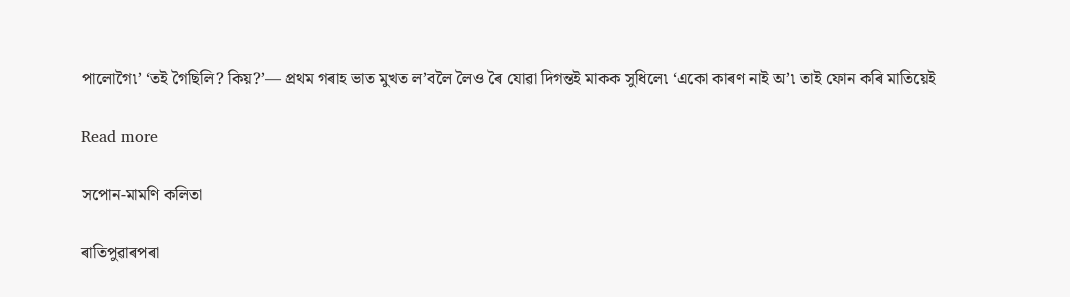পালোগৈ৷’ ‘তই গৈছিলি? কিয়?’— প্ৰথম গৰাহ ভাত মুখত ল’বলৈ লৈও ৰৈ যোৱা দিগন্তই মাকক সুধিলে৷ ‘একো কাৰণ নাই অ’৷ তাই ফোন কৰি মাতিয়েই

Read more

সপোন-মামণি কলিতা

ৰাতিপুৱাৰপৰা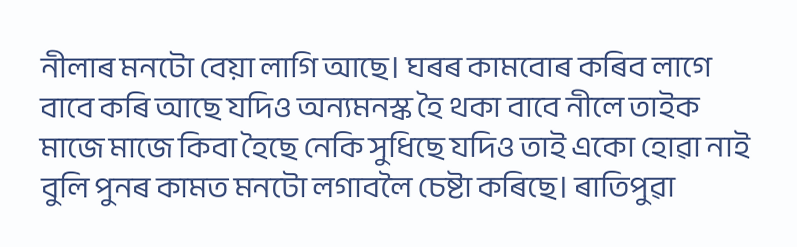নীলাৰ মনটো বেয়া লাগি আছে। ঘৰৰ কামবোৰ কৰিব লাগে বাবে কৰি আছে যদিও অন্যমনস্ক হৈ থকা বাবে নীলে তাইক মাজে মাজে কিবা হৈছে নেকি সুধিছে যদিও তাই একো হোৱা নাই বুলি পুনৰ কামত মনটো লগাবলৈ চেষ্টা কৰিছে। ৰাতিপুৱা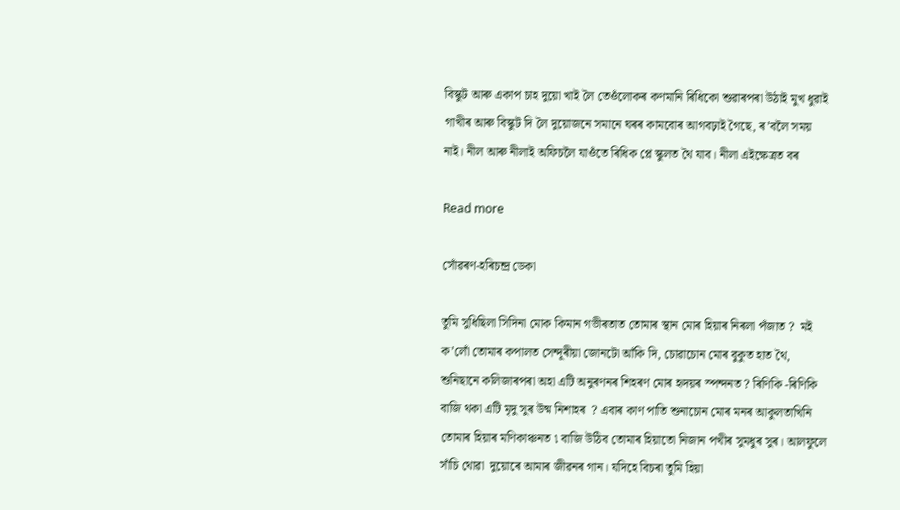বিস্কুট আৰু একাপ চাহ দুয়ো খাই লৈ তেওঁলোকৰ কণমানি ৰিধিকো শুৱাৰপৰা উঠাই মুখ ধুৱাই গাখীৰ আৰু বিস্কুট দি লৈ দুয়োজনে সমানে ঘৰৰ কামবোৰ আগবঢ়াই গৈছে, ৰ’বলৈ সময় নাই। নীল আৰু নীলাই অফিচলৈ যাওঁতে ৰিধিক প্লে স্কুলত থৈ যাব। নীলা এইক্ষেত্ৰত বৰ

Read more

সোঁৱৰণ-হৰিচন্দ্ৰ ডেকা

তুমি সুধিছিলা সিদিনা মোক কিমান গভীৰতাত তোমাৰ স্থান মোৰ হিয়াৰ নিৰলা পঁজাত ?  মই ক’লোঁ তোমাৰ কপালত সেন্দূৰীয়া জোনটো আঁকি দি, চোৱাচোন মোৰ বুকুত হাত থৈ, শুনিছানে কলিজাৰপৰা অহা এটি অনুৰণনৰ শিহৰণ মোৰ হৃদয়ৰ স্পন্দনত ? ৰিণিকি -ৰিণিকি বাজি থকা এটি মৃদু সুৰ উষ্ম নিশাহৰ  ? এবাৰ কাণ পাতি শুনাচোন মোৰ মনৰ আকুলতাখিনি তোমাৰ হিয়াৰ মণিকাঞ্চনত ৷ বাজি উঠিব তোমাৰ হিয়াতো নিজান পখীৰ সুমধুৰ সুৰ। আলফুলে সাঁচি থোৱা  দুয়োৰে আমাৰ জীৱনৰ গান। যদিহে বিচৰা তুমি হিয়া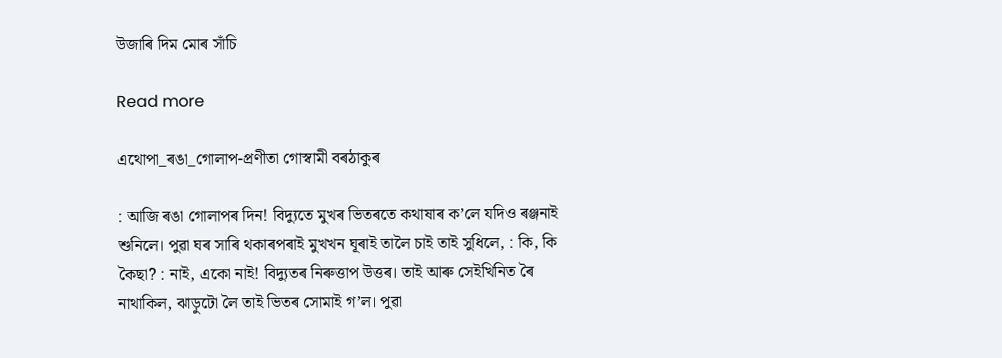উজাৰি দিম মোৰ সাঁচি

Read more

এথোপা_ৰঙা_গোলাপ-প্ৰণীতা গোস্বামী বৰঠাকুৰ

: আজি ৰঙা গোলাপৰ দিন! বিদ্যুতে মুখৰ ভিতৰতে কথাষাৰ ক’লে যদিও ৰঞ্জনাই শুনিলে। পুৱা ঘৰ সাৰি থকাৰপৰাই মুখখন ঘূৰাই তালৈ চাই তাই সুধিলে, : কি, কি কৈছা? : নাই, একো নাই! বিদ্যুতৰ নিৰুত্তাপ উত্তৰ। তাই আৰু সেইখিনিত ৰৈ নাথাকিল, ঝাড়ুটো লৈ তাই ভিতৰ সোমাই গ’ল। পুৱা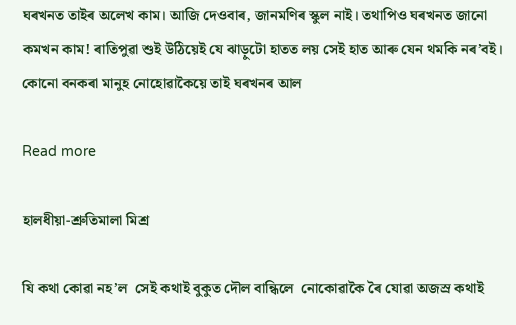ঘৰখনত তাইৰ অলেখ কাম। আজি দেওবাৰ, জানমণিৰ স্কুল নাই। তথাপিও ঘৰখনত জানো কমখন কাম! ৰাতিপুৱা শুই উঠিয়েই যে ঝাড়ুটো হাতত লয় সেই হাত আৰু যেন থমকি নৰ’বই। কোনো বনকৰা মানুহ নোহোৱাকৈয়ে তাই ঘৰখনৰ আল

Read more

হালধীয়া-শ্ৰুতিমালা মিশ্ৰ

যি কথা কোৱা নহ’ল  সেই কথাই বুকুত দৌল বান্ধিলে  নোকোৱাকৈ ৰৈ যোৱা অজস্ৰ কথাই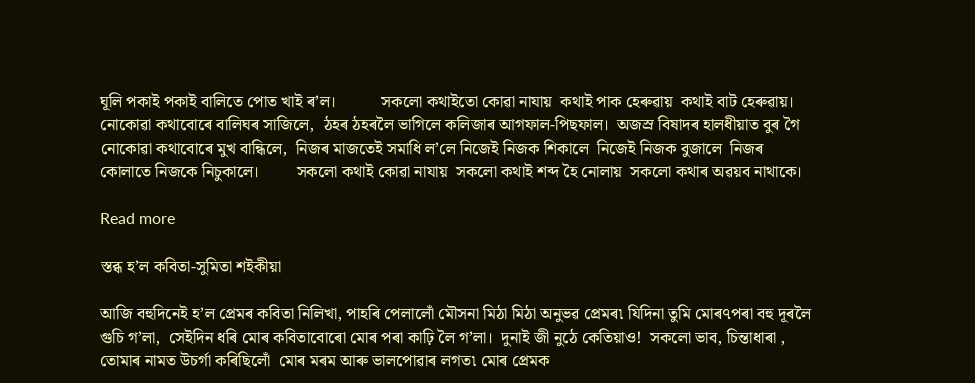ঘূলি পকাই পকাই বালিতে পোত খাই ৰʼল।           সকলো কথাইতো কোৱা নাযায়  কথাই পাক হেৰুৱায়  কথাই বাট হেৰুৱায়।          নোকোৱা কথাবোৰে বালিঘৰ সাজিলে,  ঠহৰ ঠহৰলৈ ভাগিলে কলিজাৰ আগফাল-পিছফাল।  অজস্ৰ বিষাদৰ হালধীয়াত বুৰ গৈ  নোকোৱা কথাবোৰে মুখ বান্ধিলে,  নিজৰ মাজতেই সমাধি লʼলে নিজেই নিজক শিকালে  নিজেই নিজক বুজালে  নিজৰ কোলাতে নিজকে নিচুকালে।         সকলো কথাই কোৱা নাযায়  সকলো কথাই শব্দ হৈ নোলায়  সকলো কথাৰ অৱয়ব নাথাকে।

Read more

স্তব্ধ হ’ল কবিতা-সুমিতা শইকীয়া

আজি বহুদিনেই হ’ল প্ৰেমৰ কবিতা নিলিখা, পাহৰি পেলালোঁ মৌসনা মিঠা মিঠা অনুভৱ প্ৰেমৰ৷ যিদিনা তুমি মোৰ৭পৰা বহু দূৰলৈ গুচি গ’লা,  সেইদিন ধৰি মোৰ কবিতাবোৰো মোৰ পৰা কাঢ়ি লৈ গ’লা।  দুনাই জী নুঠে কেতিয়াও!  সকলো ভাব, চিন্তাধাৰা ,  তোমাৰ নামত উচৰ্গা কৰিছিলোঁ  মোৰ মৰম আৰু ভালপোৱাৰ লগত৷ মোৰ প্ৰেমক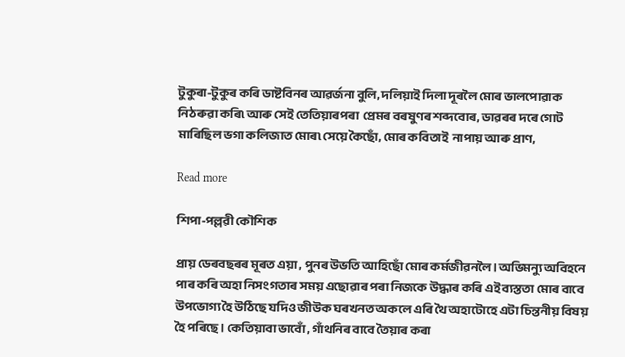টুকুৰা-টুকুৰ কৰি ডাষ্টবিনৰ আৱৰ্জনা বুলি, দলিয়াই দিলা দূৰলৈ মোৰ ভালপোৱাক নিঠৰুৱা কৰি৷ আৰু সেই তেতিয়াৰপৰা  প্ৰেমৰ বৰষুণৰ শব্দবোৰ, ডাৱৰৰ দৰে গোট মাৰিছিল ভগা কলিজাত মোৰ৷ সেয়ে কৈছোঁ, মোৰ কবিতাই  নাপায় আৰু প্ৰাণ,

Read more

শিপা-পল্লৱী কৌশিক

প্ৰায় ডেৰবছৰৰ মূৰত এয়া , পুনৰ উভতি আহিছোঁ মোৰ কৰ্মজীৱনলৈ। অভিমন্যু অবিহনে পাৰ কৰি অহা নিসংগতাৰ সময় এছোৱাৰ পৰা নিজকে উদ্ধাৰ কৰি এই ব্যস্ততা মোৰ বাবে উপভোগ্য হৈ উঠিছে যদিও জীউক ঘৰখনত অকলে এৰি থৈ অহাটোহে এটা চিন্তনীয় বিষয় হৈ পৰিছে । কেতিয়াবা ভাবোঁ , গাঁথনিৰ বাবে তৈয়াৰ কৰা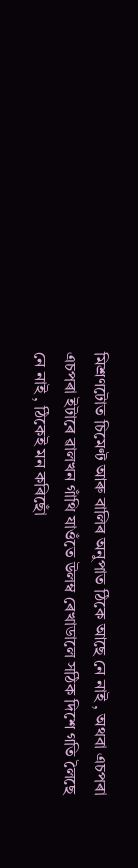মিশ্ৰণটোত চিমেণ্ট আৰু বালিৰ অনুপাত ঠিকে আছে নে নাই , অথবা এচপৰা এচপৰা ইটাৰে ৱালখন গাঁথি যাওঁতে উলম্ব ৰেখাডালে সঠিক দিশে গতি লৈছে নে নাই , ঠিকেই মন কৰিছোঁ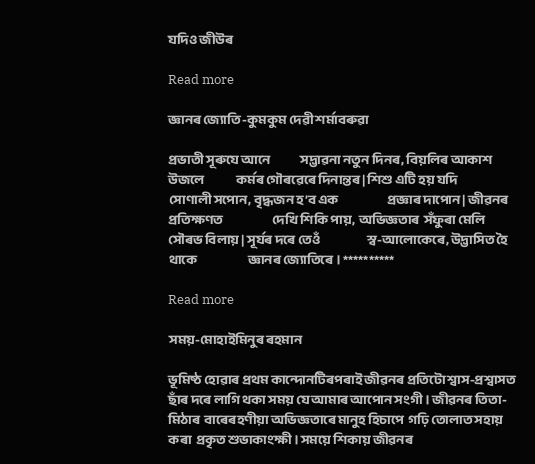যদিও জীউৰ

Read more

জ্ঞানৰ জ্যোতি-কুমকুম দেৱী শৰ্মাবৰুৱা

প্ৰভাতী সূৰুযে আনে              সদ্ভাৱনা নতুন দিনৰ, বিয়লিৰ আকাশ উজলে               কৰ্মৰ গৌৰৱেৰে দিনান্তৰ | শিশু এটি হয় যদি                সোণালী সপোন, বৃদ্ধজন হ’ব এক                       প্ৰজ্ঞাৰ দাপোন | জীৱনৰ প্ৰতিক্ষণত                       দেখি শিকি পায়,  অভিজ্ঞতাৰ  সঁফুৰা মেলি                     সৌৰভ বিলায় | সূৰ্যৰ দৰে তেওঁ                      স্ব-আলোকেৰে, উদ্ভাসিত হৈ থাকে                        জ্ঞানৰ জ্যোতিৰে। **********

Read more

সময়-মোহাইমিনুৰ ৰহমান

ভূমিষ্ঠ হোৱাৰ প্ৰথম কান্দোনটিৰপৰাই জীৱনৰ প্ৰতিটো শ্বাস-প্ৰশ্বাসত ছাঁৰ দৰে লাগি থকা সময় যে আমাৰ আপোন সংগী। জীৱনৰ তিতা-মিঠাৰ  বাৰেৰহণীয়া অভিজ্ঞতাৰে মানুহ হিচাপে  গঢ়ি তোলাত সহায় কৰা  প্ৰকৃত শুভাকাংক্ষী। সময়ে শিকায় জীৱনৰ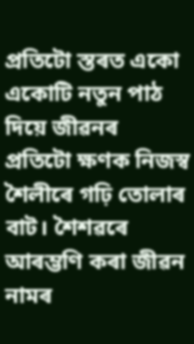প্ৰতিটো স্তৰত একো একোটি নতুন পাঠ দিয়ে জীৱনৰ প্ৰতিটো ক্ষণক নিজস্ব শৈলীৰে গঢ়ি তোলাৰ বাট। শৈশৱৰে আৰম্ভণি কৰা জীৱন নামৰ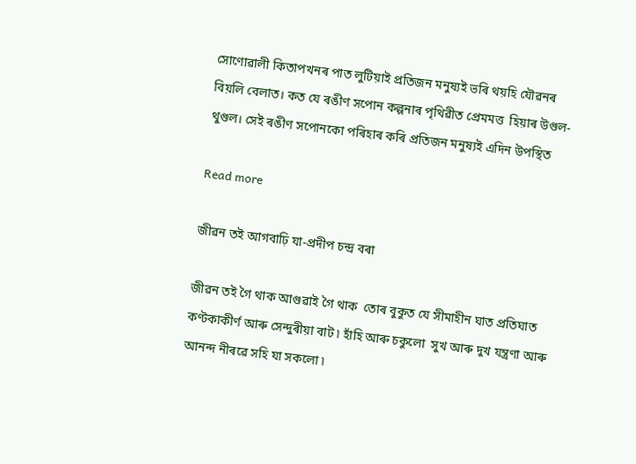সোণোৱালী কিতাপখনৰ পাত লুটিয়াই প্ৰতিজন মনুষ্যই ভৰি থয়হি যৌৱনৰ বিয়লি বেলাত। কত যে ৰঙীণ সপোন কল্পনাৰ পৃথিৱীত প্ৰেমমত্ত  হিয়াৰ উগুল-থুগুল। সেই ৰঙীণ সপোনকো পৰিহাৰ কৰি প্ৰতিজন মনুষ্যই এদিন উপস্থিত

Read more

জীৱন তই আগবাঢ়ি যা-প্ৰদীপ চন্দ্ৰ বৰা

জীৱন তই গৈ থাক আগুৱাই গৈ থাক  তোৰ বুকুত যে সীমাহীন ঘাত প্ৰতিঘাত কণ্টকাকীৰ্ণ আৰু সেন্দুৰীয়া বাট ৷ হাঁহি আৰু চকুলো  সুখ আৰু দুখ যন্ত্ৰণা আৰু আনন্দ নীৰৱে সহি যা সকলো ৷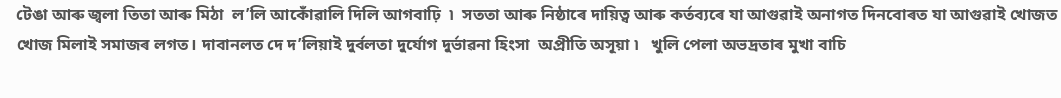টেঙা আৰু জ্বলা তিতা আৰু মিঠা  ল’লি আকোঁৱালি দিলি আগবাঢ়ি  ৷  সততা আৰু নিষ্ঠাৰে দায়িত্ব আৰু কৰ্তব্যৰে যা আগুৱাই অনাগত দিনবোৰত যা আগুৱাই খোজত খোজ মিলাই সমাজৰ লগত। দাবানলত দে দ’লিয়াই দুৰ্বলতা দুৰ্যোগ দুৰ্ভাৱনা হিংসা  অপ্ৰীতি অসূয়া ৷   খুলি পেলা অভদ্ৰতাৰ মুখা বাচি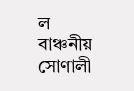ল বাঞ্চনীয় সোণালী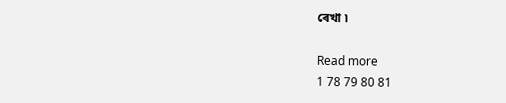ৰেখা ৷

Read more
1 78 79 80 81